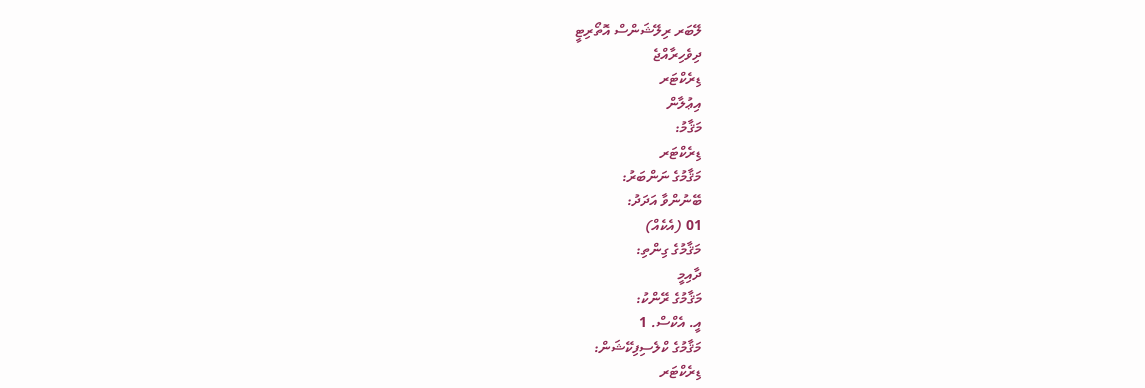ލޭބަރ ރިލޭޝަންސް އޮތޯރިޓީ
ދިވެހިރާއްޖެ
ޑިރެކްޓަރ
އިޢުލާން
މަޤާމު:
ޑިރެކްޓަރ
މަޤާމުގެ ނަންބަރު:
ބޭނުންވާ އަދަދު:
01 (އެކެއް)
މަޤާމުގެ ގިންތި:
ދާއިމީ
މަޤާމުގެ ރޭންކު:
އީ. އެކްސް. 1
މަޤާމުގެ ކްލެސިފިކޭޝަން:
ޑިރެކްޓަރ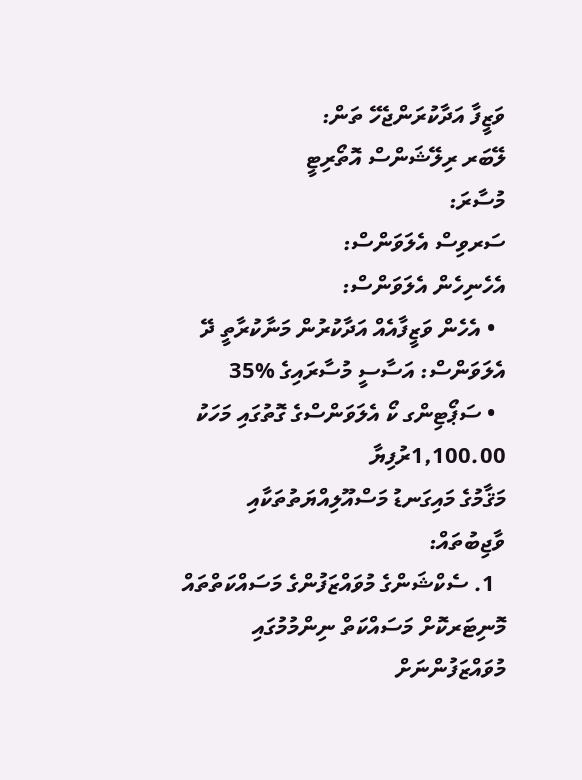ވަޒީފާ އަދާކުރަންޖެހޭ ތަން:
ލޭބަރ ރިލޭޝަންސް އޮތޯރިޓީ
މުސާރަ:
ސަރވިސް އެލަވަންސް:
އެހެނިހެން އެލަވަންސް:
  • އެހެން ވަޒީފާއެއް އަދާކުރުން މަނާކުރާތީ ދޭ އެލަވަންސް: އަސާސީ މުސާރައިގެ %35
  • ސަޕޯޓިންގ ކޯ އެލަވަންސްގެ ގޮތުގައި މަހަކު  1,100.00ރުފިޔާ
މަޤާމުގެ މައިގަނޑު މަސްއޫލިއްޔަތުތަކާއި ވާޖިބުތައް:
  1. ސެކްޝަންގެ މުވައްޒަފުންގެ މަސައްކަތްތައް މޮނިޓަރކޮށް މަސައްކަތް ނިންމުމުގައި މުވައްޒަފުންނަށް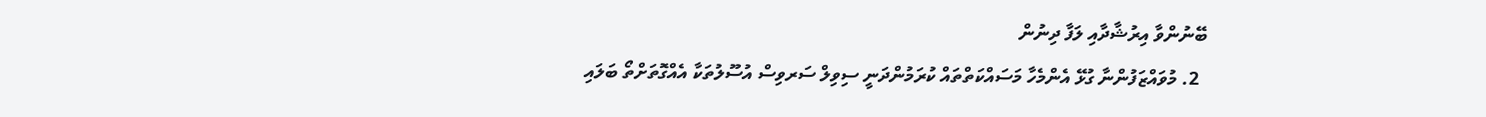ބޭނުންވާ އިރުޝާދާއި ލަފާ ދިނުން
  2. މުވައްޒަފުންނާ ގުޅޭ އެންމެހާ މަސައްކަތްތައް ކުރަމުންދަނީ ސިވިލް ސަރވިސް އުސޫލުތަކާ އެއްގޮތަށްތޯ ބަލައި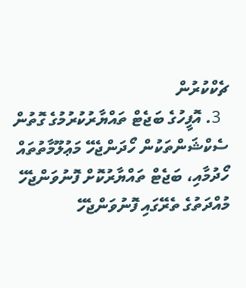ޗެކްކުރުން
  3. އޮފީހުގެ ބަޖެޓް ތައްޔާރުކުރުމުގެ ގޮތުން ސެކްޝަންތަކުން ހޯދަންޖެހޭ މަޢުލޫމާތުތައް ހޯދުމާއި، ބަޖެޓް ތައްޔާރުކޮށް ފޮނުވަންޖެހޭ މުއްދަތުގެ ތެރޭގައި ފޮނުވަންޖެހޭ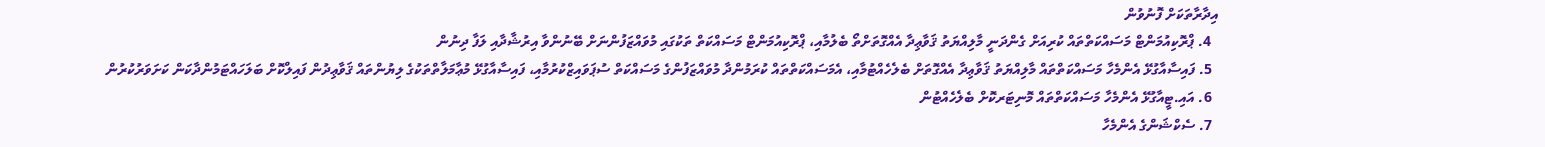އިދާރާތަކަށް ފޮނުވުން
  4. ޕްރޮކިއުމަންޓް މަސައްކަތްތައް ކުރިއަށް ގެންދަނީ މާލިއްޔަތު ޤަވާޢިދާ އެއްގޮތަށްތޯ ބެލުމާއި، ޕްރޮކިއުމަންޓް މަސައްކަތް ތަކުގައި މުވައްޒަފުންނަށް ބޭނުންވާ އިރުޝާދާއި ލަފާ ދިނުން
  5. ފައިސާއާގުޅޭ އެންމެހާ މަސައްކަތްތައް މާލިއްޔަތު ޤަވާޢިދާ އެއްގޮތަށް ބެލެހެއްޓުމާއި، އެމަސައްކަތްތައް ކުރަމުންދާ މުވައްޒަފުންގެ މަސައްކަތް ސުޕަވައިޒްކުރުމާއި، ފައިސާއާގުޅޭ މުޢާމަލާތްތަކުގެ ލިޔުންތައް ޤަވާޢިދުން ފައިލްކޮށް ބަލަހައްޓަމުންދާކަން ކަށަވަރުކުރުން
  6. އައި.ޓީއާގުޅޭ އެންމެހާ މަސައްކަތްތައް މޮނިޓަރކޮށް ބެލެހެއްޓުން
  7. ސެކްޝަންގެ އެންމެހާ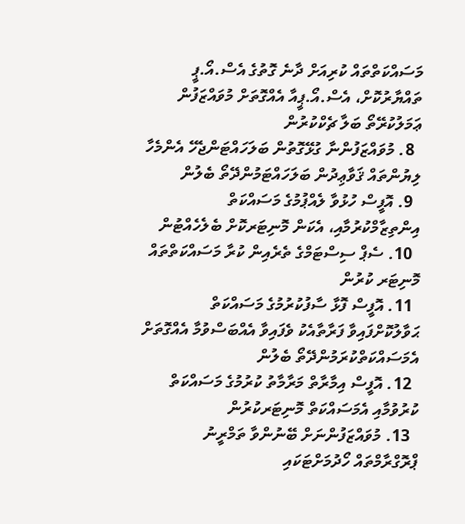މަސައްކަތްތައް ކުރިއަށް ދާނެ ގޮތުގެ އެސް.އޯ.ޕީ ތައްޔާރުކޮށް، އެސް.އޯ.ޕީއާ އެއްގޮތަށް މުވައްޒަފުން ޢަމަލުކުރޭތޯ ބަލާ ޗެކްކުރުން
  8. މުވައްޒަފުންނާ ގުޅޭގޮތުން ބަލަހައްޓަންޖެހޭ އެންމެހާ ލިޔުންތައް ޤަވާޢިދުން ބަލަހައްޓަމުންދޭތޯ ބެލުން
  9. އޮފީސް ހުޅުވާ ލެއްޕުމުގެ މަސައްކަތް އިންތިޒާމްކުރުމާއި، އެކަން މޮނިޓަރކޮށް ބެލެހެއްޓުން
  10. ސެޕް ސިސްޓަމްގެ ތެރެއިން ކުރާ މަސައްކަތްތައް މޮނިޓަރ ކުރުން
  11. އޮފީސް ފޮޅާ ސާފުކުރުމުގެ މަސައްކަތް ޙަވާލުކޮށްފައިވާ ފަރާތާއެކު ވެފައިވާ އެއްބަސްވުމާ އެއްގޮތަށް އެމަސައްކަތްކުރަމުންދޭތޯ ބެލުން
  12. އޮފީސް އިމާރާތް މަރާމާތު ކުރުމުގެ މަސައްކަތް ކުރުވުމާއި އެމަސައްކަތް މޮނިޓަރކުރުން
  13. މުވައްޒަފުންނަށް ބޭނުންވާ ތަމްރީނު ޕްރޮގްރާމްތައް ހޯދުމަށްޓަކައި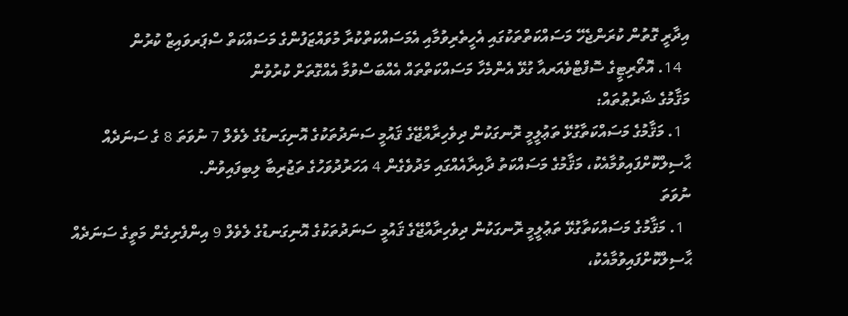އިދާރީ ގޮތުން ކުރަންޖެހޭ މަސައްކަތްތަކުގައި އެހީތެރިވުމާއި އެމަސައްކަތްކުރާ މުވައްޒަފުންގެ މަސައްކަތް ސްޕަރވައިޒް ކުރުން
  14. އޮތޯރިޓީގެ ސޮފްޓްވެއަރއާ ގުޅޭ އެންމެހާ މަސައްކަތްތައް އެއްބަސްވުމާ އެއްގޮތަށް ކުރުވުން
މަޤާމުގެ ޝަރުޠުތައް:
  1. މަޤާމުގެ މަސައްކަތާގުޅޭ ތަޢުލީމީ ރޮނގަކުން ދިވެހިރާއްޖޭގެ ޤައުމީ ސަނަދުތަކުގެ އޮނިގަނޑުގެ ލެވެލް 7 ނުވަތަ 8 ގެ ސަނަދެއް ޙާސިލްކޮށްފައިވުމާއެކު، މަޤާމުގެ މަސައްކަތު ދާއިރާއެއްގައި މަދުވެގެން 4 އަހަރުދުވަހުގެ ތަޖުރިބާ ލިބިފައިވުން.
ނުވަތަ
  1. މަޤާމުގެ މަސައްކަތާގުޅޭ ތަޢުލީމީ ރޮނގަކުން ދިވެހިރާއްޖޭގެ ޤައުމީ ސަނަދުތަކުގެ އޮނިގަނޑުގެ ލެވެލް 9 އިންފެށިގެން މަތީގެ ސަނަދެއް ޙާސިލްކޮށްފައިވުމާއެކު،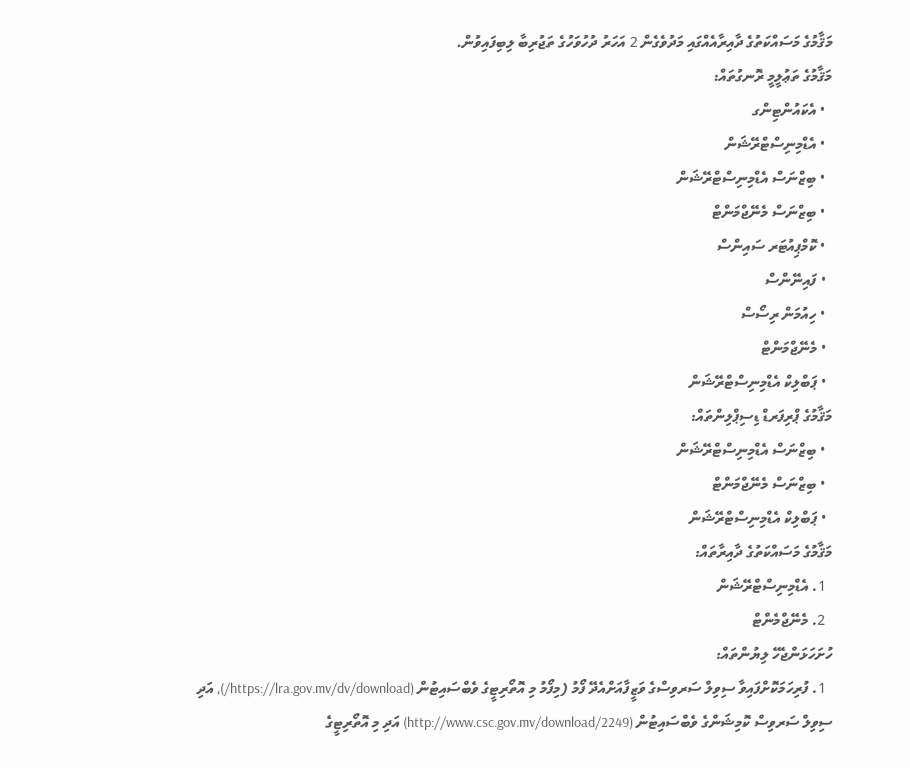މަޤާމުގެ މަސައްކަތުގެ ދާއިރާއެއްގައި މަދުވެގެން 2 އަހަރު ދުހުވަހުގެ ތަޖުރިބާ ލިބިފައިވުން.
މަޤާމުގެ ތަޢުލީމީ ރޮނގުތައް:
  • އެކައުންޓިންގ
  • އެޑްމިނިސްޓްރޭޝަން
  • ބިޒްނަސް އެޑްމިނިސްޓްރޭޝަން
  • ބިޒްނަސް މެނޭޖްމަންޓް
  • ކޮމްޕިއުޓަރ ސައިންސް
  • ފައިނޭންސް
  • ހިއުމަން ރިސޯސް
  • މެނޭޖްމަންޓް
  • ޕަބްލިކް އެޑްމިނިސްޓްރޭޝަން
މަޤާމުގެ ޕްރިފަރޑް ޑިސިޕްލިންތައް:
  • ބިޒްނަސް އެޑްމިނިސްޓްރޭޝަން
  • ބިޒްނަސް މެނޭޖްމަންޓް
  • ޕަބްލިކް އެޑްމިނިސްޓްރޭޝަން
މަޤާމުގެ މަސައްކަތުގެ ދާއިރާތައް:
  1. އެޑްމިނިސްޓްރޭޝަން
  2. މެނޭޖްމެންޓް
ހުށަހަޅަންޖެހޭ ލިޔުންތައް:
  1. ފުރިހަމަކޮށްފައިވާ ސިވިލް ސަރވިސްގެ ވަޒީފާއަށްއެދޭ ފޯމު (މިފޯމު މި އޮތޯރިޓީގެ ވެބްސައިޓުން (https://lra.gov.mv/dv/download/)، އަދި ސިވިލް ސަރވިސް ކޮމިޝަންގެ ވެބްސައިޓުން (http://www.csc.gov.mv/download/2249) އަދި މި އޮތޯރިޓީގެ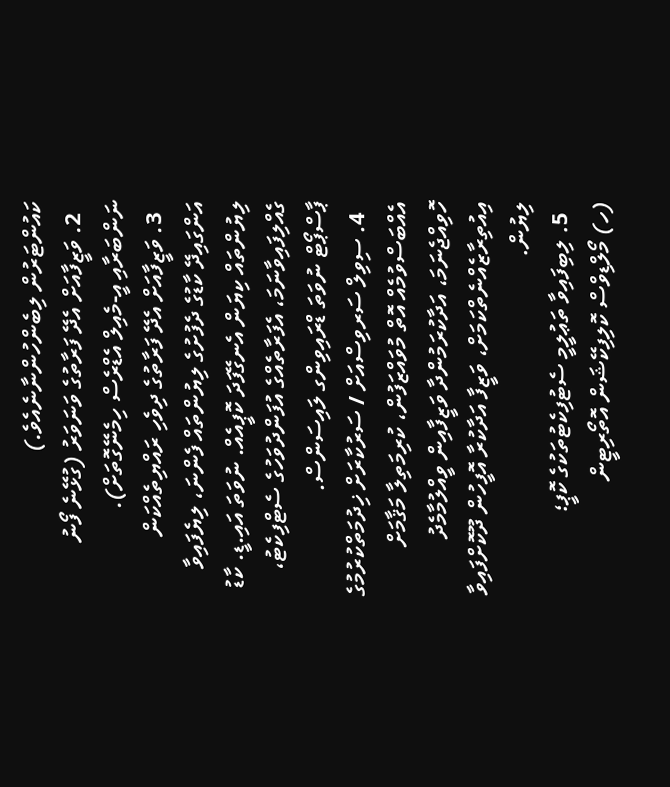ކައުންޓަރުން ލިބެންހުންނާނެއެވެ.)
  2. ވަޒީފާއަށް އެދޭ ފަރާތުގެ ވަނަވަރު (ގުޅޭނެ ފޯނު ނަންބަރާއި އީ-މެއިލް އެޑްރެސް ހިމެނޭގޮތަށް).
  3. ވަޒީފާއަށް އެދޭ ފަރާތުގެ ދިވެހި ރައްޔިތެއްކަން އަންގައިދޭ ކާޑުގެ ދެފުށުގެ ލިޔުންތައް ފެންނަ، ލިޔެފައިވާ ލިޔުންތައް ކިޔަން އެނގޭފަދަ ކޮޕީއެއް. ނުވަތަ އައި.ޑީ. ކާޑު ގެއްލިފައިވާނަމަ، އެފަރާތެއްގެ އުފަންދުވަހުގެ ސެޓްފިކެޓު، ޕާސްޕޯޓް ނުވަތަ ޑްރައިވިންގ ލައިސަންސް.
  4. ސިވިލް ސަރވިސްއަށް / ސަރުކާރަށް ޚިދުމަތްކުރުމުގެ އެއްބަސްވުމެއް އޮތް މުވައްޒަފުން، ކުރިމަތިލާ މަޤާމަށް ހޮވިއްޖެނަމަ، އަދާކުރަމުންދާ ވަޒީފާއިން ވީއްލުމާމެދު އިއުތިރާޒެއްނެތްކަމަށް، ވަޒީފާ އަދާކުރާ އޮފީހުން ދޫކޮށްފައިވާ ލިޔުން.
  5. ލިބިފައިވާ ތަޢުލީމީ ސެޓުފިކެޓުތަކުގެ ކޮޕީ؛
(ހ) މޯލްޑިވްސް ކޮލިފިކޭޝަން އޮތޯރިޓީން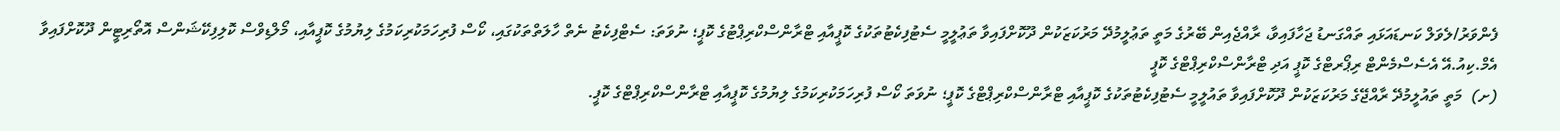ފެންވަރު/ލެވަލް ކަނޑައަޅައި ތައްގަނޑު ޖަހާފައިވާ، ރާއްޖެއިން ބޭރުގެ މަތީ ތަޢުލީމުދޭ މަރުކަޒަކުން ދޫކޮށްފައިވާ ތަޢުލީމީ ސެޓުފިކެޓުތަކުގެ ކޮޕީއާއި ޓްރާންސްކްރިޕްޓުގެ ކޮޕީ؛ ނުވަތަ: ސެޓްފިކެޓު ނެތް ހާލަތްތަކުގައި، ކޯސް ފުރިހަމަކުރިކަމުގެ ލިޔުމުގެ ކޮޕީއާއި، މޯލްޑިވްސް ކޮލިފިކޭޝަންސް އޮތޯރިޓީން ދޫކޮށްފައިވާ އެމް.ކިއު.އޭ އެސެސްމެންޓް ރިޕޯރޓްގެ ކޮޕީ އަދި ޓްރާންސްކްރިޕްޓްގެ ކޮޕީ
(ށ)  މަތީ ތައުލީމުދޭ ރާއްޖޭގެ މަރުކަޒަކުން ދޫކޮށްފައިވާ ތައުލީމީ ސެޓުފިކެޓުތަކުގެ ކޮޕީއާއި ޓްރާންސްކްރިޕްޓްގެ ކޮޕީ؛ ނުވަތަ ކޯސް ފުރިހަމަކުރިކަމުގެ ލިޔުމުގެ ކޮޕީއާއި ޓްރާންސްކްރިޕްޓްގެ ކޮޕީ.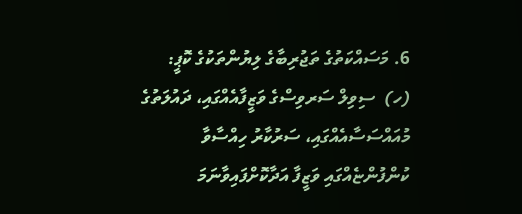6. މަސައްކަތުގެ ތަޖުރިބާގެ ލިޔުންތަކުގެ ކޮޕީ:
(ހ)  ސިވިލް ސަރވިސްގެ ވަޒީފާއެއްގައި، ދައުލަތުގެ މުއައްސަސާއެއްގައި، ސަރުކާރު ހިއްސާވާ ކުންފުންޏެއްގައި ވަޒީފާ އަދާކޮށްފައިވާނަމަ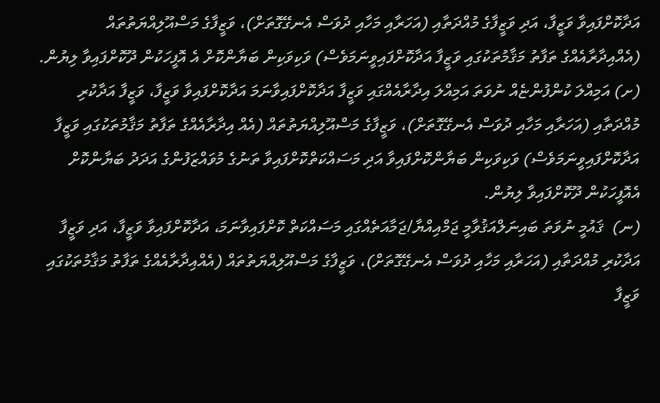އަދާކޮށްފައިވާ ވަޒީފާ، އަދި ވަޒީފާގެ މުއްދަތާއި (އަހަރާއި މަހާއި ދުވަސް އެނގޭގޮތަށް)، ވަޒީފާގެ މަސްއޫލިއްޔަތުތައް (އެއްއިދާރާއެއްގެ ތަފާތު މަޤާމުތަކުގައި ވަޒީފާ އަދާކޮށްފައިވީނަމަވެސް) ވަކިވަކިން ބަޔާންކޮށް އެ އޮފީހަކުން ދޫކޮށްފައިވާ ލިޔުން.
(ށ) އަމިއްލަ ކުންފުންޏެއް ނުވަތަ އަމިއްލަ އިދާރާއެއްގައި ވަޒީފާ އަދާކޮށްފައިވާނަމަ އަދާކޮށްފައިވާ ވަޒީފާ، ވަޒީފާ އަދާކުރި މުއްދަތާއި (އަހަރާއި މަހާއި ދުވަސް އެނގޭގޮތަށް)، ވަޒީފާގެ މަސްއޫލިއްޔަތުތައް (އެއް އިދާރާއެއްގެ ތަފާތު މަޤާމުތަކުގައި ވަޒީފާ އަދާކޮށްފައިވީނަމަވެސް) ވަކިވަކިން ބަޔާންކޮށްފައިވާ އަދި މަސައްކަތްކޮށްފައިވާ ތަނުގެ މުވައްޒަފުންގެ އަދަދު ބަޔާންކޮށް އެއޮފީހަކުން ދޫކޮށްފައިވާ ލިޔުން.
(ނ)  ޤައުމީ ނުވަތަ ބައިނަލްއަޤުވާމީ ޖަމްއިއްޔާ/ޖަމާއަތެއްގައި މަސައްކަތް ކޮށްފައިވާނަމަ، އަދާކޮށްފައިވާ ވަޒީފާ، އަދި ވަޒީފާ އަދާކުރި މުއްދަތާއި (އަހަރާއި މަހާއި ދުވަސް އެނގޭގޮތަށް)، ވަޒީފާގެ މަސްއޫލިއްޔަތުތައް (އެއްއިދާރާއެއްގެ ތަފާތު މަޤާމުތަކުގައި ވަޒީފާ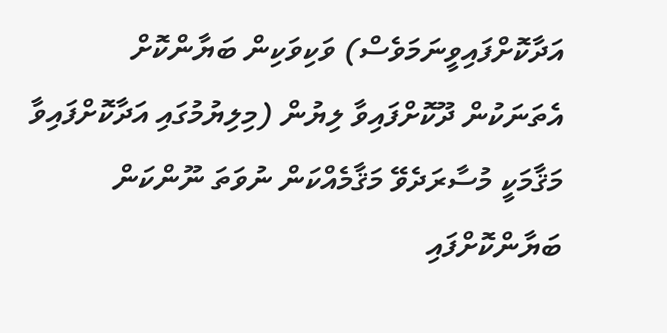އަދާކޮށްފައިވީނަމަވެސް) ވަކިވަކިން ބަޔާންކޮށް އެތަނަކުން ދޫކޮށްފައިވާ ލިޔުން (މިލިޔުމުގައި އަދާކޮށްފައިވާ މަޤާމަކީ މުސާރަދެވޭ މަޤާމެއްކަން ނުވަތަ ނޫންކަން ބަޔާންކޮށްފައި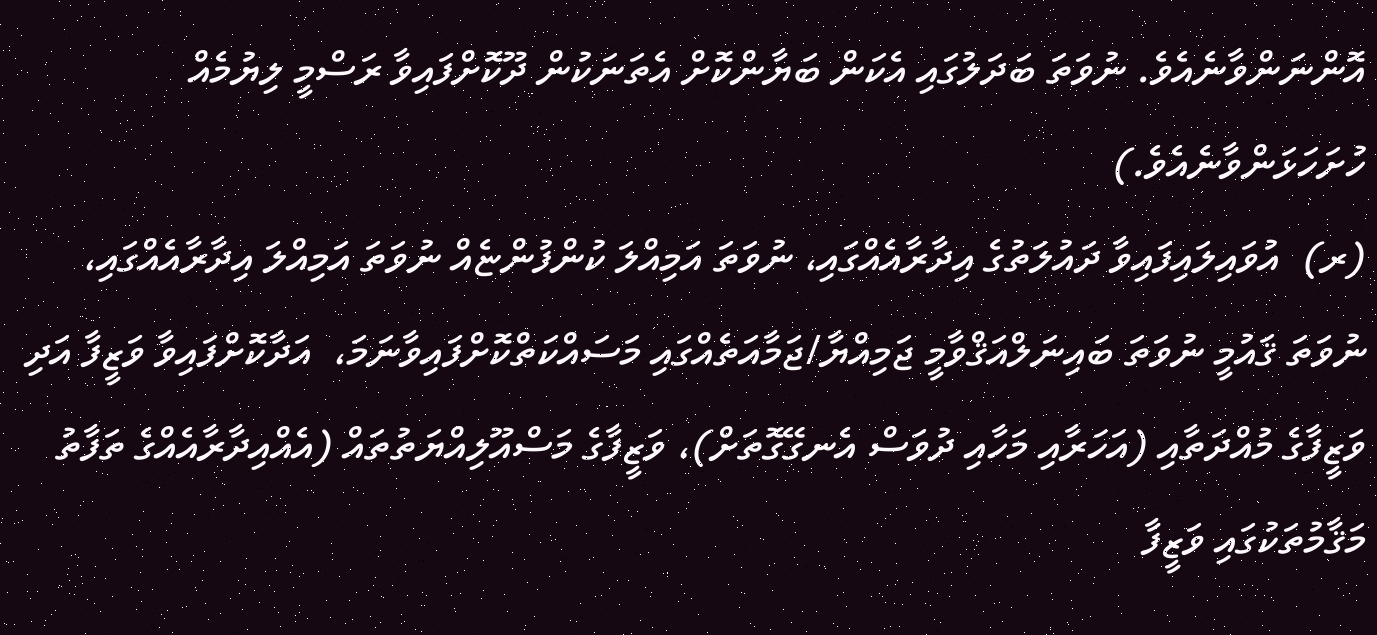އޮންނަންވާނެއެވެ. ނުވަތަ ބަދަލުގައި އެކަން ބަޔާންކޮށް އެތަނަކުން ދޫކޮށްފައިވާ ރަސްމީ ލިޔުމެއް ހުށަހަޅަންވާނެއެވެ.)
(ރ)  އުވައިލައިފައިވާ ދައުލަތުގެ އިދާރާއެއްގައި، ނުވަތަ އަމިއްލަ ކުންފުންޏެއް ނުވަތަ އަމިއްލަ އިދާރާއެއްގައި، ނުވަތަ ޤައުމީ ނުވަތަ ބައިނަލްއަޤްވާމީ ޖަމިއްޔާ/ޖަމާއަތެއްގައި މަސައްކަތްކޮށްފައިވާނަމަ،  އަދާކޮށްފައިވާ ވަޒީފާ އަދި ވަޒީފާގެ މުއްދަތާއި (އަހަރާއި މަހާއި ދުވަސް އެނގޭގޮތަށް)، ވަޒީފާގެ މަސްއޫލިއްޔަތުތައް (އެއްއިދާރާއެއްގެ ތަފާތު މަޤާމުތަކުގައި ވަޒީފާ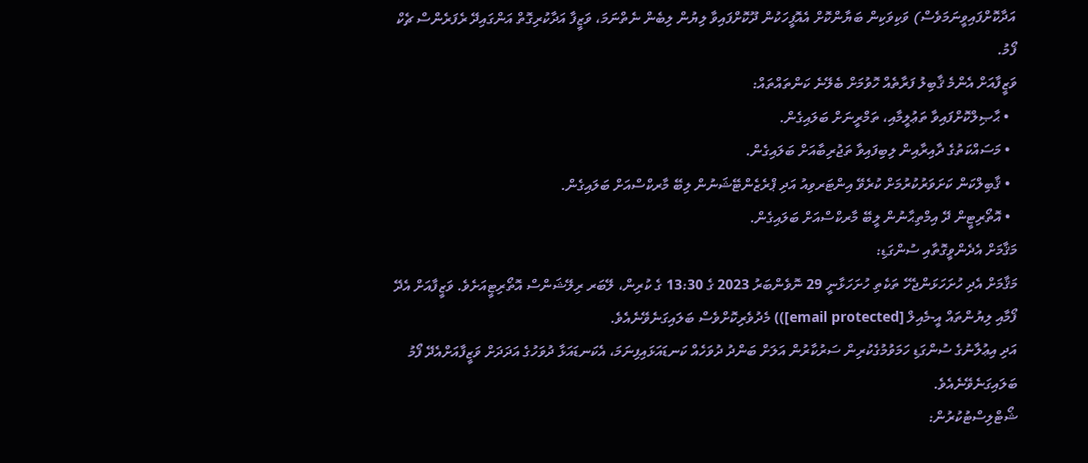އަދާކޮށްފައިވީނަމަވެސް) ވަކިވަކިން ބަޔާންކޮށް އެއޮފީހަކުން ދޫކޮށްފައިވާ ލިޔުން ލިބެން ނެތްނަމަ، ވަޒީފާ އަދާކުރިގޮތް އަންގައިދޭ ރެފަރެންސް ޗެކް ފޯމު.
ވަޒީފާއަށް އެންމެ ޤާބިލު ފަރާތެއް ހޮވުމަށް ބެލޭނެ ކަންތައްތައް:
  • ޙާޞިލްކޮށްފައިވާ ތަޢުލީމާއި، ތަމްރީނަށް ބަލައިގެން.
  • މަސައްކަތުގެ ދާއިރާއިން ލިބިފައިވާ ތަޖުރިބާއަށް ބަލައިގެން.
  • ޤާބިލްކަން ކަށަވަރުކުރުމަށް ކުރެވޭ އިންޓަރވިއު އަދި ޕްރެޒެންޓޭޝަނުން ލިބޭ މާރކްސްއަށް ބަލައިގެން.
  • އޮތޯރިޓީން ދޭ އިމްތިޙާނުން ލީބޭ މާރކްސްއަށް ބަލައިގެން.
މަޤާމަށް އެދެންވީގޮތާއި ސުންގަޑި:
މަޤާމަށް އެދި ހުށަހަޅަންޖެހޭ ތަކެތި ހުށަހަޅާނީ 29 ނޮވެންބަރު 2023 ގެ 13:30 ގެ ކުރިން، ލޭބަރ ރިލޭޝަންސް އޮތޯރިޓީއަށެވެ. ވަޒީފާއަށް އެދޭ ފޯމާއި ލިޔުންތައް އީ-މެއިލް [email protected])) މެދުވެރިކޮށްވެސް ބަލައިގަނެވޭނެއެވެ.
އަދި އިޢުލާނުގެ ސުންގަޑި ހަމަވުމުގެކުރިން ސަރުކާރުން އަލަށް ބަންދު ދުވަހެއް ކަނޑައަޅައިފިނަމަ، އެކަނޑައަޅާ ދުވަހުގެ އަދަދަށް ވަޒީފާއަށްއެދޭ ފޯމު ބަލައިގަނެވޭނެއެވެ.
ޝޯޓްލިސްޓުކުރުން: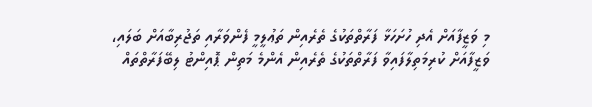މި ވަޒީފާއަށް އެދި ހުށަހަޅާ ފަރާތްތަކުގެ ތެރެއިން ތަޢުލީމީ ފެންވަރާއި ތަޖުރިބާއަށް ބަލައި، ވަޒީފާއަށް ކުރިމަތިލާފައިވާ ފަރާތްތަކުގެ ތެރެއިން އެންމެ މަތިން ޕޮއިންޓު ލިބޭފަރާތްތައް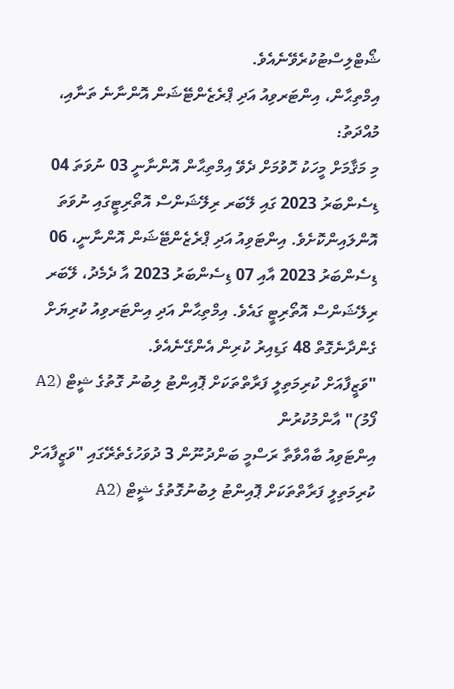ޝޯޓްލިސްޓުކުރެވޭނެއެވެ.
އިމްތިޙާން، އިންޓަރވިއު އަދި ޕްރެޒެންޓޭޝަން އޮންނާނެ ތަނާއި، މުއްދަތު:
މި މަޤާމަށް މީހަކު ހޮވުމަށް ދެވޭ އިމްތިޙާން އޮންނާނީ 03 ނުވަތަ 04 ޑިސެންބަރު 2023 ގައި ލޭބަރ ރިލޭޝަންސް އޮތޯރިޓީގައި ނުވަތަ އޮންލައިންކޮށެވެ. އިންޓަވިއު އަދި ޕްރެޒެންޓޭޝަން އޮންނާނީ، 06 ޑިސެންބަރު 2023 އާއި 07 ޑިސެންބަރު 2023 އާ ދެމެދު، ލޭބަރ ރިލޭޝަންސް އޮތޯރިޓީ ގައެވެ. އިމްތިޙާން އަދި އިންޓަރވިއު ކުރިޔަށް ގެންދާނެގޮތް 48 ގަޑިއިރު ކުރިން އެންގޭނެއެވެ.
"ވަޒީފާއަށް ކުރިމަތިލީ ފަރާތްތަކަށް ޕޮއިންޓު ލިބުނު ގޮތުގެ ޝީޓް (A2 ފޯމު)" އާންމުކުރުން
އިންޓަވިއު ބާއްވާތާ ރަސްމީ ބަންދުނޫން 3 ދުވަހުގެތެރޭގައި "ވަޒީފާއަށް ކުރިމަތިލީ ފަރާތްތަކަށް ޕޮއިންޓު ލިބުނުގޮތުގެ ޝީޓް (A2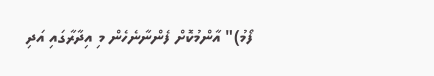ފޯމު)" އާންމުކޮށް ފެންނާނެހެން މި އިދާރާގައި އަދި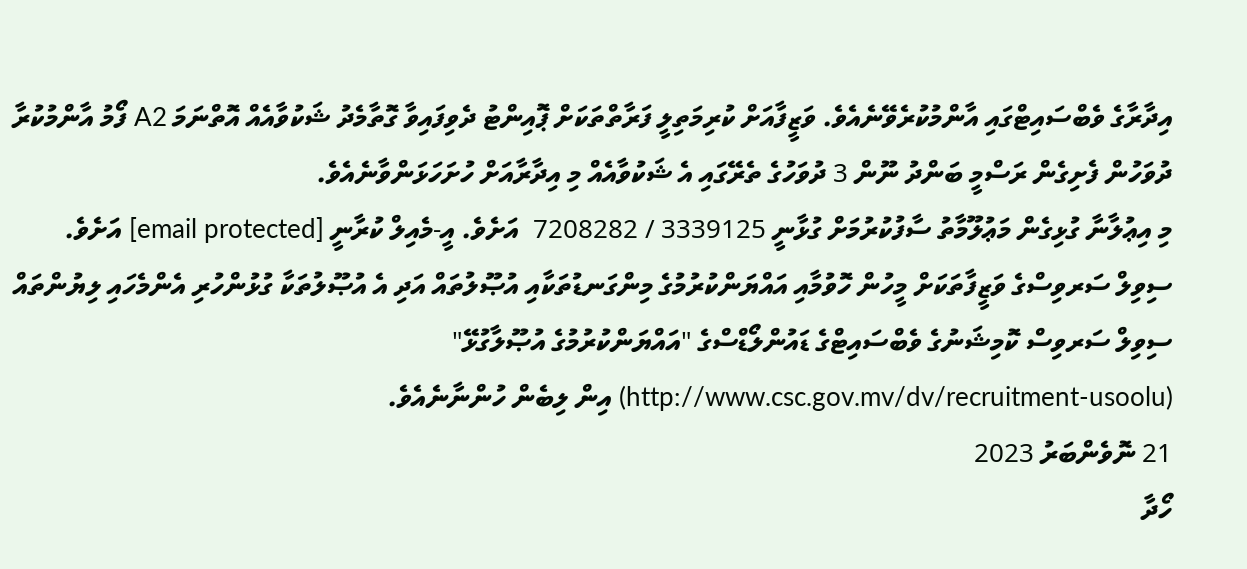އިދާރާގެ ވެބްސައިޓްގައި އާންމުކުރެވޭނެއެވެ. ވަޒީފާއަށް ކުރިމަތިލީ ފަރާތްތަކަށް ޕޮއިންޓު ދެވިފައިވާ ގޮތާމެދު ޝަކުވާއެއް އޮތްނަމަ A2 ފޯމު އާންމުކުރާ ދުވަހުން ފެށިގެން ރަސްމީ ބަންދު ނޫން 3 ދުވަހުގެ ތެރޭގައި އެ ޝަކުވާއެއް މި އިދާރާއަށް ހުށަހަޅަންވާނެއެވެ.
މި އިޢުލާނާ ގުޅިގެން މަޢުލޫމާތު ސާފުކުރުމަށް ގުޅާނީ 3339125 / 7208282  އަށެވެ. އީ-މެއިލް ކުރާނީ [email protected] އަށެވެ.
ސިވިލް ސަރވިސްގެ ވަޒީފާތަކަށް މީހުން ހޮވުމާއި އައްޔަންކުރުމުގެ މިންގަނޑުތަކާއި އުޞޫލުތައް އަދި އެ އުޞޫލުތަކާ ގުޅުންހުރި އެންމެހައި ލިޔުންތައް ސިވިލް ސަރވިސް ކޮމިޝަނުގެ ވެބްސައިޓްގެ ޑައުންލޯޑްސްގެ "އައްޔަންކުރުމުގެ އުޞޫލާގުޅޭ" (http://www.csc.gov.mv/dv/recruitment-usoolu) އިން ލިބެން ހުންނާނެއެވެ.
21 ނޮވެންބަރު 2023
ހޯދާ